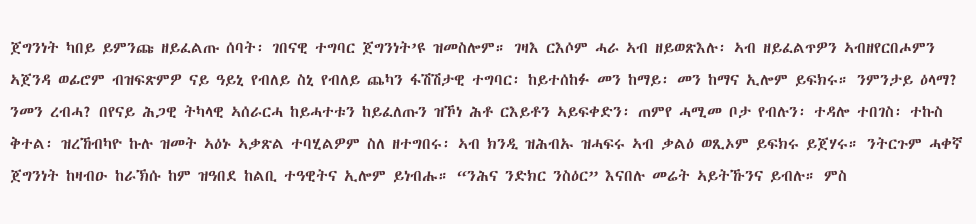ጀግንነት ካበይ ይምንጩ ዘይፈልጡ ሰባት፡ ገበናዊ ተግባር ጀግንነት’ዩ ዝመስሎም። ገዛእ ርእሶም ሓራ ኣብ ዘይወጽእሉ፡ ኣብ ዘይፈልጥዎን ኣብዘየርበሖምን ኣጀንዳ ወፊሮም ብዝፍጽምዎ ናይ ዓይኒ የብለይ ስኒ የብለይ ጨካን ፋሽሽታዊ ተግባር፡ ከይተሰከፉ መን ከማይ፡ መን ከማና ኢሎም ይፍክሩ። ንምንታይ ዕላማ? ንመን ረብሓ? በየናይ ሕጋዊ ትካላዊ ኣሰራርሓ ከይሓተቱን ከይፈለጡን ዝኾነ ሕቶ ርእይቶን ኣይፍቀድን፡ ጠምየ ሓሚመ ቦታ የብሉን፡ ተዳሎ ተበገስ፡ ተኩስ ቅተል፡ ዝረኸብካዮ ኩሉ ዝመት ኣዕኑ ኣቃጽል ተባሂልዎም ስለ ዘተግበሩ፡ ኣብ ክንዲ ዝሕብኡ ዝሓፍሩ ኣብ ቃልዕ ወጺኦም ይፍክሩ ይጀሃሩ። ንትርጉም ሓቀኛ ጀግንነት ከዛብዑ ከራኽሱ ከም ዝዓበደ ከልቢ ተዓዊትና ኢሎም ይነብሑ። “ንሕና ንድክር ንስዕር” እናበሉ መሬት ኣይትኹንና ይብሉ። ምስ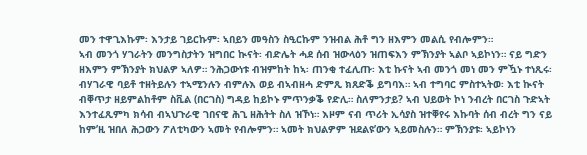መን ተዋጊእኩም፡ እንታይ ገይርኩም፡ ኣበይን መዓስን ስዒርኩም ንዝብል ሕቶ ግን ዘእምን መልሲ የብሎምን።
ኣብ መንጎ ሃገራትን መንግስታትን ዝግበር ኲናት፡ ብድሌት ሓደ ሰብ ዝውላዕን ዝጠፍእን ምኽንያት ኣልቦ ኣይኮነን። ናይ ግድን ዘእምን ምኽንያት ክህልዎ ኣለዎ። ንሕጋውነቱ ብዝምከት ከኣ፡ ጠንቂ ተፈሊጡ፡ እቲ ኩናት ኣብ መንጎ መነ መን ምዃኑ ተነጺሩ፡ ብሃገራዊ ባይቶ ተዘትይሉን ተኣሚንሉን ብምሉእ ወይ ብኣብዘሓ ድምጺ ክጸድቕ ይግባእ። ኣብ ተግባር ምስተኣትወ፡ እቲ ኲናት ብቐጥታ ዘይምልከቶም ስቪል (በርገስ) ግዳይ ከይኮኑ ምጥንቃቕ የድሊ። ስለምንታይ? ኣብ ህይወት ኮነ ንብረት በርገስ ጉድኣት እንተፈጺምካ ክሳብ ብኣህጉራዊ ገበናዊ ሕጊ ዘሕትት ስለ ዝኾነ። እዞም ናብ ጥሪት ኢሳያስ ዝተቐየሩ እኩባት ሰብ ብረት ግን ናይ ከም’ዚ ዝበለ ሕጋውን ፖለቲካውን ኣመት የብሎምን። ኣመት ክህልዎም ዝደልዩ’ውን ኣይመስሉን። ምኽንያቱ፡ ኣይኮነን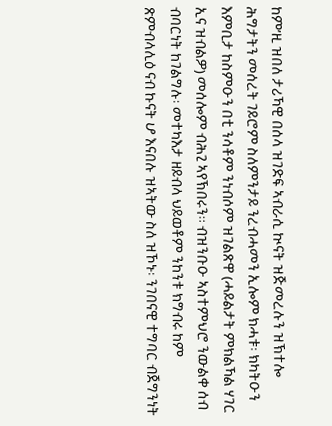ከም’ዚ ዝበለ ታሪኻዊ በሰላ ዝገድፍ ኣብራሲ ኲናት ዝጅመረሉን ዝኽተሎ ሕግታትን መሰረት ገይሮም ስለምንታይ ንረብሓመን ኢሎም ክሓቱ፡ ክካትዑን እምቢታ ከስምዑን በቲ ንሳቶም ንነብሶም ዝገልጽዋ (ሓይልታት ምክልኻል ሃገር ኢና ዝብልዎ) መሰሎም ብሕጊ ኣየኽበሩን። ብዝንቡዑ ኣስተምህሮ ንውልቀ ሰብ ብባርነት ከገልግሉ፡ መተካእታ ዘይብላ ህይወቶም ንከንቱ ክግብሩ ከም ጽምብላሊዕ ናብ ኩናት ሆ እናበሉ ዝኣትው ስለ ዝኾኑ፡ ንገበናዊ ተግባር ብጀግንነት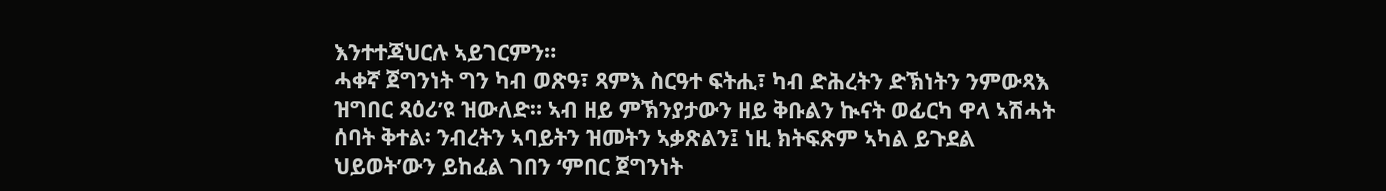እንተተጃህርሉ ኣይገርምን።
ሓቀኛ ጀግንነት ግን ካብ ወጽዓ፣ ጻምእ ስርዓተ ፍትሒ፣ ካብ ድሕረትን ድኽነትን ንምውጻእ ዝግበር ጻዕሪ’ዩ ዝውለድ። ኣብ ዘይ ምኽንያታውን ዘይ ቅቡልን ኲናት ወፊርካ ዋላ ኣሽሓት ሰባት ቅተል፡ ንብረትን ኣባይትን ዝመትን ኣቃጽልን፤ ነዚ ክትፍጽም ኣካል ይጉደል ህይወት’ውን ይከፈል ገበን ‘ምበር ጀግንነት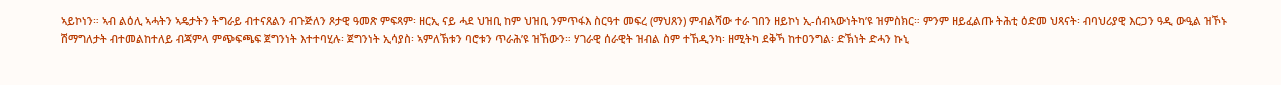ኣይኮነን። ኣብ ልዕሊ ኣሓትን ኣዴታትን ትግራይ ብተናጸልን ብጉጅለን ጾታዊ ዓመጽ ምፍጻም፡ ዘርኢ ናይ ሓደ ህዝቢ ከም ህዝቢ ንምጥፋእ ስርዓተ መፍረ (ማህጸን) ምብልሻው ተራ ገበን ዘይኮነ ኢ-ሰብኣውነትካ’ዩ ዝምስክር። ምንም ዘይፈልጡ ትሕቲ ዕድመ ህጻናት፡ ብባህሪያዊ እርጋን ዓዲ ውዒል ዝኾኑ ሽማግለታት ብተመልከተለይ ብጃምላ ምጭፍጫፍ ጀግንነት እተተባሂሉ፡ ጀግንነት ኢሳያስ፡ ኣምለኽቱን ባሮቱን ጥራሕ’ዩ ዝኸውን። ሃገራዊ ሰራዊት ዝብል ስም ተኸዲንካ፡ ዘሚትካ ደቅኻ ከተዐንግል፡ ድኽነት ድሓን ኩኒ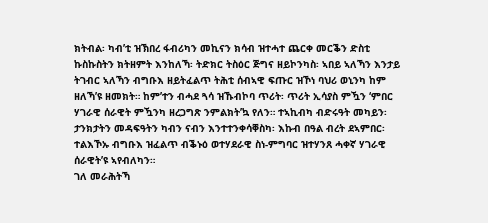ክትብል፡ ካብ’ቲ ዝኽበረ ፋብሪካን መኪናን ክሳብ ዝተሓተ ጨርቀ መርቕን ድስቲ ኩስኩስትን ክትዘምት እንከለኻ፡ ትድክር ትስዕር ጅግና ዘይኮንካስ፡ ኣበይ ኣለኻን እንታይ ትገብር ኣለኻን ብግቡእ ዘይትፈልጥ ትሕቲ ሰብኣዊ ፍጡር ዝኾነ ባህሪ ወኒንካ ከም ዘለኻ’ዩ ዘመክት። ከም’ተን ብሓደ ጓሳ ዝኹብኮባ ጥሪት፡ ጥሪት ኢሳያስ ምዃን ‘ምበር ሃገራዊ ሰራዊት ምዃንካ ዘረጋግጽ ንምልክት’ኳ የለን። ተኣኪብካ ብድሩዓት መካይን፡ ታንክታትን መዳፍዓትን ካብን ናብን እንተተንቀሳቐስካ፡ እኩብ በዓል ብረት ደኣምበር፡ ተልእኾኡ ብግቡእ ዝፈልጥ ብቕኑዕ ወተሃደራዊ ስነ-ምግባር ዝተሃንጸ ሓቀኛ ሃገራዊ ሰራዊት’ዩ ኣየብለካን።
ገለ መራሕትኻ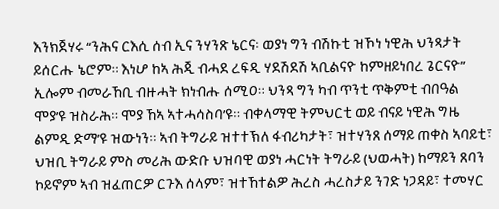እንክጀሃሩ “ንሕና ርእሲ ሰብ ኢና ንሃንጽ ኔርና፡ ወያነ ግን ብሽኩቲ ዝኾነ ነዊሕ ህንጻታት ይሰርሑ ኔሮም። እነሆ ከኣ ሕጂ ብሓደ ረፍዲ ሃደሽደሽ ኣቢልናዮ ከምዘይነበረ ጌርናዮ” ኢሎም ብመራኸቢ ብዙሓት ክነብሑ ሰሚዐ። ህንጻ ግን ካብ ጥንቲ ጥቅምቲ ብበዓል ሞያ’ዩ ዝስራሕ። ሞያ ኸኣ ኣተሓሳስባ’ዩ። ብቀላማዊ ትምህርቲ ወይ ብናይ ነዊሕ ግዜ ልምዲ ድማ’ዩ ዝውነን። ኣብ ትግራይ ዝተተኽለ ፋብሪካታት፣ ዝተሃንጸ ሰማይ ጠቀስ ኣባይቲ፣ ህዝቢ ትግራይ ምስ መሪሕ ውድቡ ህዝባዊ ወያነ ሓርነት ትግራይ (ህወሓት) ከማይን ጸባን ኮይኖም ኣብ ዝፈጠርዎ ርጉእ ሰላም፣ ዝተኸተልዎ ሕረስ ሓረስታይ ንገድ ነጋዳይ፣ ተመሃር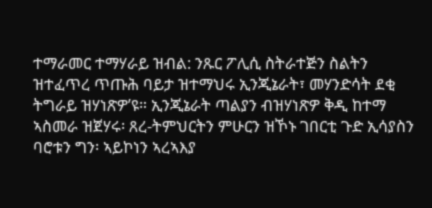ተማራመር ተማሃራይ ዝብል: ንጹር ፖሊሲ ስትራተጅን ስልትን ዝተፈጥረ ጥጡሕ ባይታ ዝተማህሩ ኢንጂኔራት፣ መሃንድሳት ደቂ ትግራይ ዝሃነጽዎ’ዩ። ኢንጂኔራት ጣልያን ብዝሃነጽዎ ቅዲ ከተማ ኣስመራ ዝጀሃሩ፡ ጸረ-ትምህርትን ምሁርን ዝኾኑ ገበርቲ ጉድ ኢሳያስን ባሮቱን ግን፡ ኣይኮነን ኣረኣእያ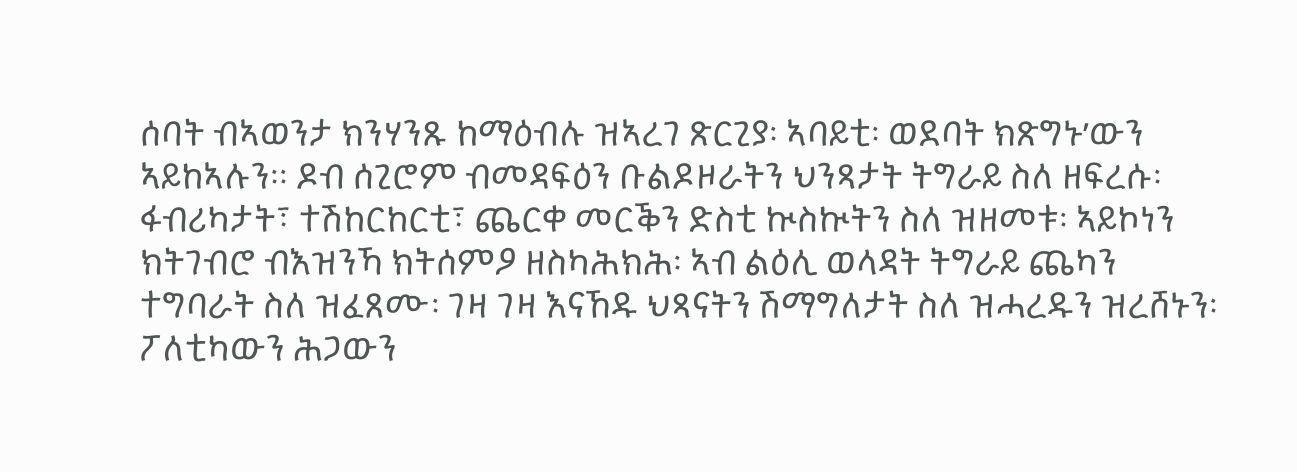ሰባት ብኣወንታ ክንሃንጹ ከማዕብሉ ዝኣረገ ጽርጊያ፡ ኣባይቲ፡ ወደባት ክጽግኑ’ውን ኣይከኣሉን። ዶብ ሰጊሮም ብመዳፍዕን ቡልዶዞራትን ህንጻታት ትግራይ ስለ ዘፍረሱ፡ ፋብሪካታት፣ ተሽከርከርቲ፣ ጨርቀ መርቕን ድስቲ ኲስኲትን ስለ ዝዘመቱ፡ ኣይኮነን ክትገብሮ ብእዝንኻ ክትሰምዖ ዘስካሕክሕ፡ ኣብ ልዕሊ ወላዳት ትግራይ ጨካን ተግባራት ስለ ዝፈጸሙ፡ ገዛ ገዛ እናኸዱ ህጻናትን ሽማግለታት ስለ ዝሓረዱን ዝረሸኑን፡ ፖለቲካውን ሕጋውን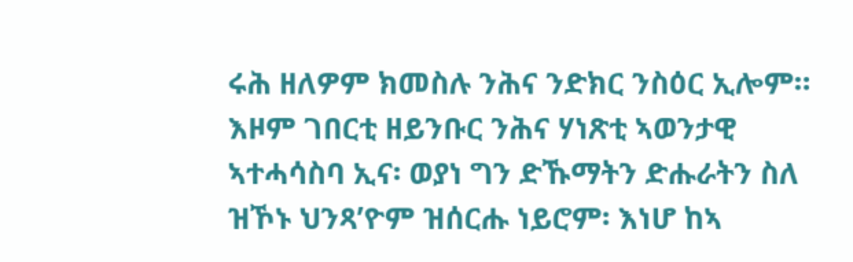ሩሕ ዘለዎም ክመስሉ ንሕና ንድክር ንስዕር ኢሎም። እዞም ገበርቲ ዘይንቡር ንሕና ሃነጽቲ ኣወንታዊ ኣተሓሳስባ ኢና፡ ወያነ ግን ድኹማትን ድሑራትን ስለ ዝኾኑ ህንጻ’ዮም ዝሰርሑ ነይሮም፡ እነሆ ከኣ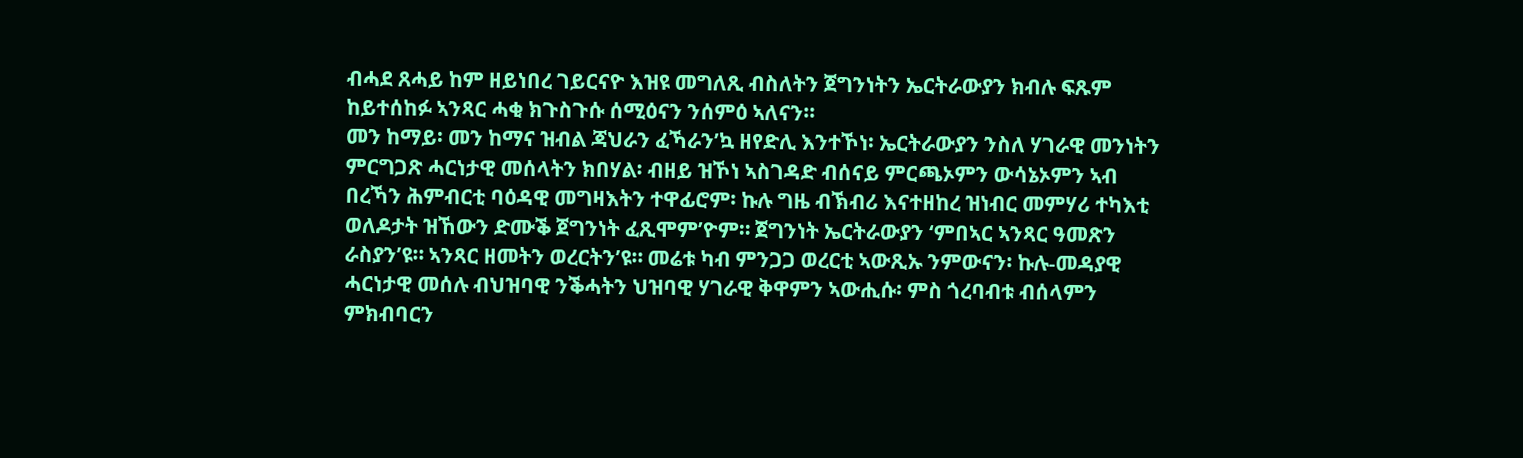ብሓደ ጸሓይ ከም ዘይነበረ ገይርናዮ እዝዩ መግለጺ ብስለትን ጀግንነትን ኤርትራውያን ክብሉ ፍጹም ከይተሰከፉ ኣንጻር ሓቂ ክጉስጉሱ ሰሚዕናን ንሰምዕ ኣለናን።
መን ከማይ፡ መን ከማና ዝብል ጃህራን ፈኻራን’ኳ ዘየድሊ እንተኾነ፡ ኤርትራውያን ንስለ ሃገራዊ መንነትን ምርግጋጽ ሓርነታዊ መሰላትን ክበሃል፡ ብዘይ ዝኾነ ኣስገዳድ ብሰናይ ምርጫኦምን ውሳኔኦምን ኣብ በረኻን ሕምብርቲ ባዕዳዊ መግዛእትን ተዋፊሮም፡ ኩሉ ግዜ ብኽብሪ እናተዘከረ ዝነብር መምሃሪ ተካእቲ ወለዶታት ዝኸውን ድሙቕ ጀግንነት ፈጺሞም’ዮም። ጀግንነት ኤርትራውያን ‘ምበኣር ኣንጻር ዓመጽን ራስያን’ዩ። ኣንጻር ዘመትን ወረርትን’ዩ። መሬቱ ካብ ምንጋጋ ወረርቲ ኣውጺኡ ንምውናን፡ ኩሉ-መዳያዊ ሓርነታዊ መሰሉ ብህዝባዊ ንቕሓትን ህዝባዊ ሃገራዊ ቅዋምን ኣውሒሱ፡ ምስ ጎረባብቱ ብሰላምን ምክብባርን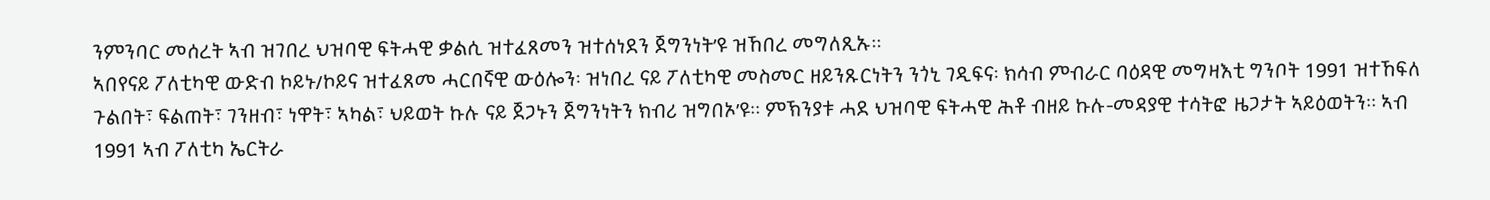ንምንባር መሰረት ኣብ ዝገበረ ህዝባዊ ፍትሓዊ ቃልሲ ዝተፈጸመን ዝተሰነደን ጀግንነት’ዩ ዝኸበረ መግለጺኡ።
ኣበየናይ ፖለቲካዊ ውድብ ኮይኑ/ኮይና ዝተፈጸመ ሓርበኛዊ ውዕሎን፡ ዝነበረ ናይ ፖለቲካዊ መስመር ዘይንጹርነትን ንጎኒ ገዲፍና፡ ክሳብ ምብራር ባዕዳዊ መግዛእቲ ግንቦት 1991 ዝተኸፍለ ጉልበት፣ ፍልጠት፣ ገንዘብ፣ ነዋት፣ ኣካል፣ ህይወት ኩሉ ናይ ጀጋኑን ጀግንነትን ክብሪ ዝግበኦ’ዩ። ምኽንያቱ ሓደ ህዝባዊ ፍትሓዊ ሕቶ ብዘይ ኩሉ-መዳያዊ ተሳትፎ ዜጋታት ኣይዕወትን። ኣብ 1991 ኣብ ፖለቲካ ኤርትራ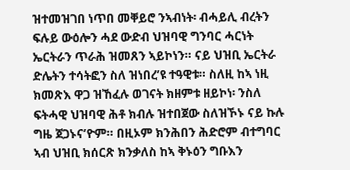ዝተመዝገበ ነጥበ መቐይሮ ንኣብነት፡ ብሓይሊ ብረትን ፍሉይ ውዕሎን ሓደ ውድብ ህዝባዊ ግንባር ሓርነት ኤርትራን ጥራሕ ዝመጸን ኣይኮነን። ናይ ህዝቢ ኤርትራ ድሌትን ተሳትፎን ስለ ዝነበረ’ዩ ተዓዊቱ። ስለዚ ከኣ ነዚ ክመጽእ ዋጋ ዝኸፈሉ ወገናት ክዘምቱ ዘይኮነ፡ ንስለ ፍትሓዊ ህዝባዊ ሕቶ ክብሉ ዝተበጀው ስለዝኾኑ ናይ ኩሉ ግዜ ጀጋኑና’ዮም። በዚኦም ክንሕበን ሕድሮም ብተግባር ኣብ ህዝቢ ክሰርጽ ክንቃለስ ከኣ ቅኑዕን ግቡእን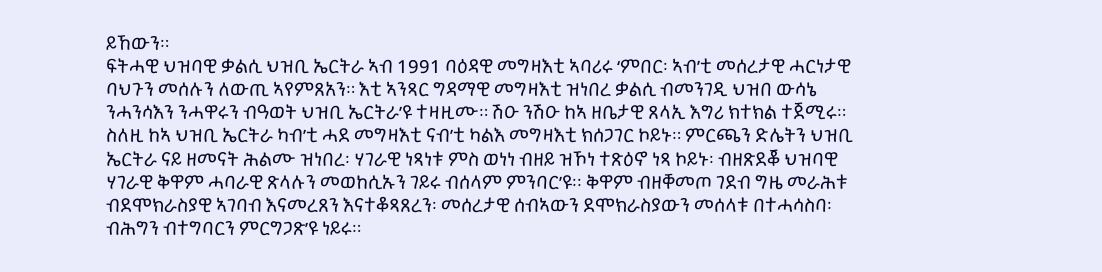ይኸውን።
ፍትሓዊ ህዝባዊ ቃልሲ ህዝቢ ኤርትራ ኣብ 1991 ባዕዳዊ መግዛእቲ ኣባሪሩ ‘ምበር፡ ኣብ’ቲ መሰረታዊ ሓርነታዊ ባህጉን መሰሉን ለውጢ ኣየምጸአን። እቲ ኣንጻር ግዳማዊ መግዛእቲ ዝነበረ ቃልሲ ብመንገዲ ህዝበ ውሳኔ ንሓንሳእን ንሓዋሩን ብዓወት ህዝቢ ኤርትራ’ዩ ተዛዚሙ። ሽዑ ንሽዑ ከኣ ዘቤታዊ ጸላኢ እግሪ ክተክል ተጀሚሩ። ስለዚ ከኣ ህዝቢ ኤርትራ ካብ’ቲ ሓደ መግዛእቲ ናብ’ቲ ካልእ መግዛእቲ ክሰጋገር ኮይኑ። ምርጫን ድሌትን ህዝቢ ኤርትራ ናይ ዘመናት ሕልሙ ዝነበረ፡ ሃገራዊ ነጻነቱ ምስ ወነነ ብዘይ ዝኾነ ተጽዕኖ ነጻ ኮይኑ፡ ብዘጽደቖ ህዝባዊ ሃገራዊ ቅዋም ሓባራዊ ጽላሉን መወከሲኡን ገይሩ ብሰላም ምንባር’ዩ፡፡ ቅዋም ብዘቐመጦ ገደብ ግዜ መራሕቱ ብደሞክራስያዊ ኣገባብ እናመረጸን እናተቆጻጸረን፡ መሰረታዊ ሰብኣውን ደሞክራስያውን መሰላቱ በተሓሳስባ፡ ብሕግን ብተግባርን ምርግጋጽ’ዩ ነይሩ።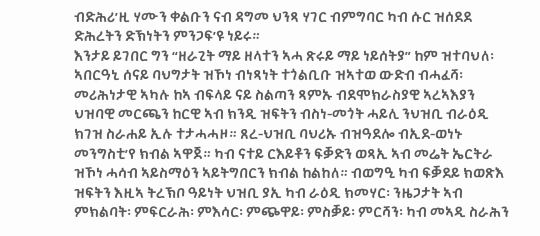ብድሕሪ’ዚ ሃሙን ቀልቡን ናብ ዳግመ ህንጻ ሃገር ብምግባር ካብ ሱር ዝሰደደ ድሕረትን ድኽነትን ምንጋፍ’ዩ ነይሩ።
እንታይ ይገበር ግን “ዘራጊት ማይ ዘላተን ኣሓ ጽሩይ ማይ ነይሰትያ” ከም ዝተባህለ፡ ኣበርዓኒ ሰናይ ባህግታት ዝኾነ ብነጻነት ተጎልቢቡ ዝኣተወ ውድብ ብሓፈሻ፡ መሪሕነታዊ ኣካሉ ከኣ ብፍላይ ናይ ስልጣን ጻምኡ ብደሞክራስያዊ ኣረኣእያን ህዝባዊ መርጫን ከርዊ ኣብ ክንዲ ዝፍትን ብስነ-መጎት ሓይሊ ንህዝቢ ብራዕዲ ክገዝ ስራሐይ ኢሉ ተታሓሓዞ። ጸረ-ህዝቢ ባህሪኡ ብዝዓደሎ ብኢደ-ወነኑ መንግስቲ’የ ክብል ኣዋጀ። ካብ ናተይ ርእይቶን ፍቓድን ወጻኢ ኣብ መሬት ኤርትራ ዝኾነ ሓሳብ ኣይስማዕን ኣይትግበርን ክብል ከልከለ። ብወግዒ ካብ ፍቓደይ ክወጽእ ዝፍትን እዚኣ ትረኽቦ ዓይነት ህዝቢ ያኢ ካብ ራዕዲ ክመሃር፡ ንዜጋታት ኣብ ምክልባት፡ ምፍርራሕ፡ ምእሳር፡ ምጭዋይ፡ ምስቓይ፡ ምርሻን፡ ካብ መኣዲ ስራሕን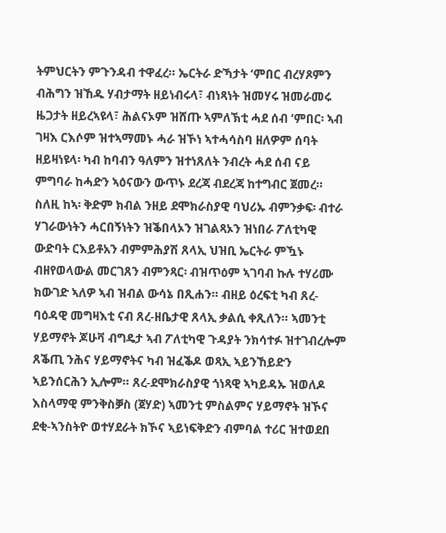ትምህርትን ምጉንዳብ ተዋፈረ። ኤርትራ ድኻታት ‘ምበር ብረሃጾምን ብሕግን ዝኸዱ ሃብታማት ዘይነብሩላ፣ ብነጻነት ዝመሃሩ ዝመራመሩ ዜጋታት ዘይረኣዩላ፣ ሕልናኦም ዝሸጡ ኣምለኽቲ ሓደ ሰብ ‘ምበር፡ ኣብ ገዛእ ርእሶም ዝተኣማመኑ ሓራ ዝኾነ ኣተሓሳስባ ዘለዎም ሰባት ዘይዛነዩላ፡ ካብ ከባብን ዓለምን ዝተነጸለት ንብረት ሓደ ሰብ ናይ ምግባራ ከሓድን ኣዕናውን ውጥኑ ደረጃ ብደረጃ ከተግብር ጀመረ።
ስለዚ ከኣ፡ ቅድም ክብል ንዘይ ደሞክራስያዊ ባህሪኡ ብምንቃፍ፡ ብተራ ሃገራውነትን ሓርበኝነትን ዝቕበላኦን ዝገልጻኦን ዝነበራ ፖለቲካዊ ውድባት ርእይቶአን ብምምሕያሽ ጸላኢ ህዝቢ ኤርትራ ምዃኑ ብዘየወላውል መርገጸን ብምንጻር፡ ብዝጥዕም ኣገባብ ኩሉ ተሃሪሙ ክውገድ ኣለዎ ኣብ ዝብል ውሳኔ በጺሐን። ብዘይ ዕረፍቲ ካብ ጸረ-ባዕዳዊ መግዛእቲ ናብ ጸረ-ዘቤታዊ ጸላኢ ቃልሲ ቀጺለን። ኣመንቲ ሃይማኖት ጆሁቫ ብግዴታ ኣብ ፖለቲካዊ ጉዳያት ንክሳተፉ ዝተገብረሎም ጸቕጢ ንሕና ሃይማኖትና ካብ ዝፈቕዶ ወጻኢ ኣይንኸይድን ኣይንሰርሕን ኢሎም። ጸረ-ደሞክራስያዊ ጎነጻዊ ኣካይዳኡ ዝወለዶ እስላማዊ ምንቅስቓስ (ጀሃድ) ኣመንቲ ምስልምና ሃይማኖት ዝኾና ደቂ-ኣንስትዮ ወተሃደራት ክኾና ኣይነፍቅድን ብምባል ተሪር ዝተወደበ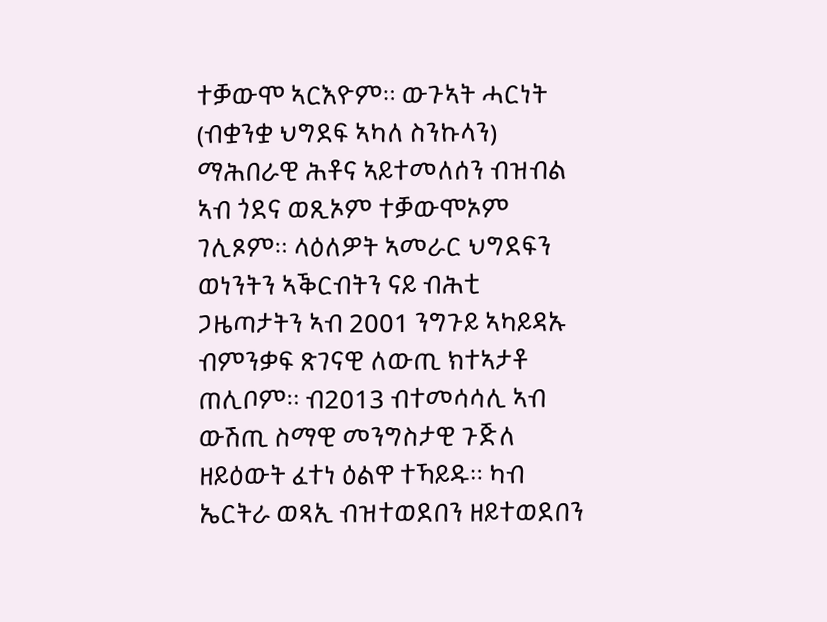ተቓውሞ ኣርእዮም። ውጉኣት ሓርነት (ብቋንቋ ህግደፍ ኣካለ ስንኩላን) ማሕበራዊ ሕቶና ኣይተመለሰን ብዝብል ኣብ ጎደና ወጺኦም ተቓውሞኦም ገሊጾም። ላዕለዎት ኣመራር ህግደፍን ወነንትን ኣቕርብትን ናይ ብሕቲ ጋዜጣታትን ኣብ 2001 ንግጉይ ኣካይዳኡ ብምንቃፍ ጽገናዊ ለውጢ ክተኣታቶ ጠሊቦም። ብ2013 ብተመሳሳሊ ኣብ ውሽጢ ስማዊ መንግስታዊ ጉጅለ ዘይዕውት ፈተነ ዕልዋ ተኻይዱ። ካብ ኤርትራ ወጻኢ ብዝተወደበን ዘይተወደበን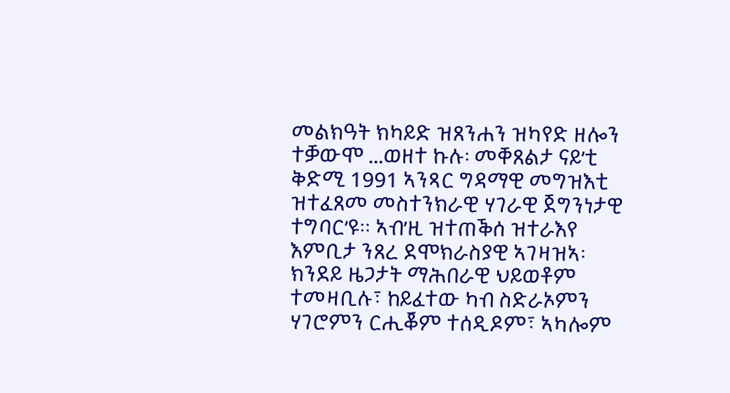መልክዓት ክካይድ ዝጸንሐን ዝካየድ ዘሎን ተቓውሞ ...ወዘተ ኩሉ፡ መቐጸልታ ናይ’ቲ ቅድሚ 1991 ኣንጻር ግዳማዊ መግዝእቲ ዝተፈጸመ መስተንክራዊ ሃገራዊ ጀግንነታዊ ተግባር’ዩ። ኣብ’ዚ ዝተጠቕሰ ዝተራእየ እምቢታ ንጸረ ደሞክራስያዊ ኣገዛዝኣ፡ ክንደይ ዜጋታት ማሕበራዊ ህይወቶም ተመዛቢሉ፣ ከይፈተው ካብ ስድራኦምን ሃገሮምን ርሒቖም ተሰዲዶም፣ ኣካሎም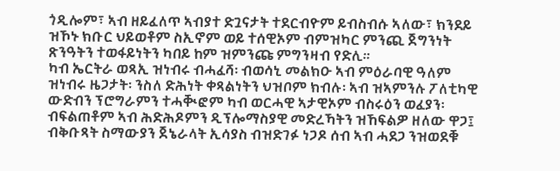ጎዲሎም፣ ኣብ ዘይፈለጥ ኣብያተ ድጓናታት ተደርብዮም ይብስብሱ ኣለው፣ ክንደይ ዝኾኑ ክቡር ህይወቶም ስኢኖም ወይ ተሰዊኦም ብምዝካር ምንጪ ጀግንነት ጽንዓትን ተወፋይነትን ካበይ ከም ዝምንጩ ምግንዛብ የድሊ።
ካብ ኤርትራ ወጻኢ ዝነብሩ ብሓፈሻ፡ ብወሳኒ መልክዑ ኣብ ምዕራባዊ ዓለም ዝነብሩ ዜጋታት፡ ንስለ ድሕነት ቀጻልነትን ህዝቦም ክብሉ፡ ኣብ ዝኣምንሉ ፖለቲካዊ ውድብን ፕሮግራምን ተሓቚፎም ካብ ወርሓዊ ኣታዊኦም ብስሩዕን ወፈያን፡ ብፍልጠቶም ኣብ ሕድሕዶምን ዲፕሎማስያዊ መድረኻትን ዝኸፍልዎ ዘለው ዋጋ፤ ብቅቡጻት ስማውያን ጀኔራላት ኢሳያስ ብዝድገፉ ነጋዶ ሰብ ኣብ ሓደጋ ንዝወደቑ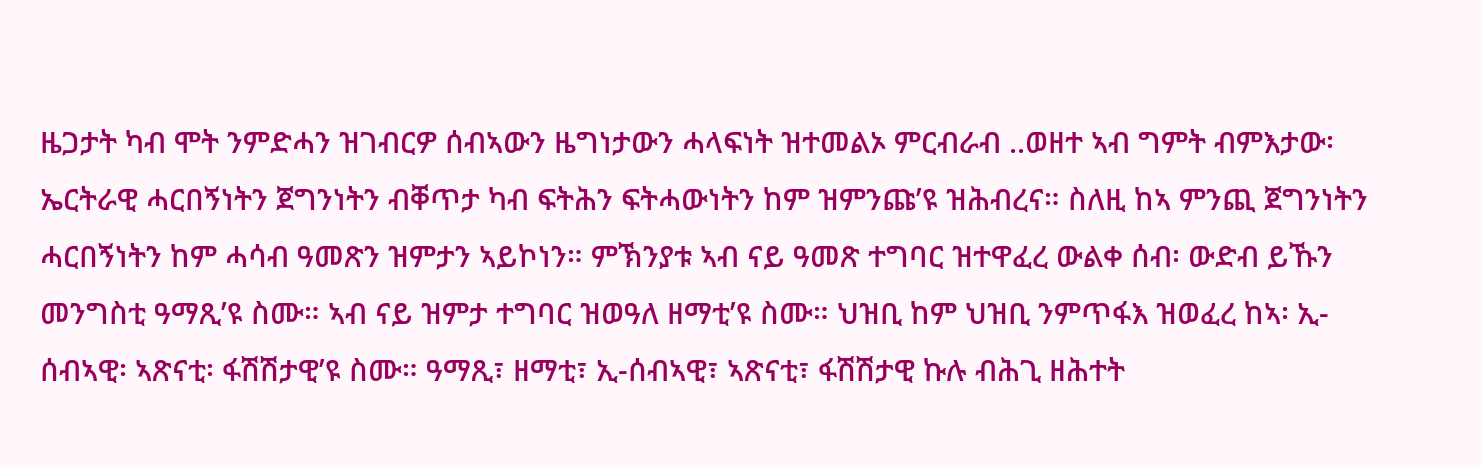ዜጋታት ካብ ሞት ንምድሓን ዝገብርዎ ሰብኣውን ዜግነታውን ሓላፍነት ዝተመልኦ ምርብራብ ..ወዘተ ኣብ ግምት ብምእታው፡ ኤርትራዊ ሓርበኝነትን ጀግንነትን ብቐጥታ ካብ ፍትሕን ፍትሓውነትን ከም ዝምንጩ’ዩ ዝሕብረና። ስለዚ ከኣ ምንጪ ጀግንነትን ሓርበኝነትን ከም ሓሳብ ዓመጽን ዝምታን ኣይኮነን። ምኽንያቱ ኣብ ናይ ዓመጽ ተግባር ዝተዋፈረ ውልቀ ሰብ፡ ውድብ ይኹን መንግስቲ ዓማጺ’ዩ ስሙ። ኣብ ናይ ዝምታ ተግባር ዝወዓለ ዘማቲ’ዩ ስሙ። ህዝቢ ከም ህዝቢ ንምጥፋእ ዝወፈረ ከኣ፡ ኢ-ሰብኣዊ፡ ኣጽናቲ፡ ፋሽሽታዊ’ዩ ስሙ። ዓማጺ፣ ዘማቲ፣ ኢ-ሰብኣዊ፣ ኣጽናቲ፣ ፋሽሽታዊ ኩሉ ብሕጊ ዘሕተት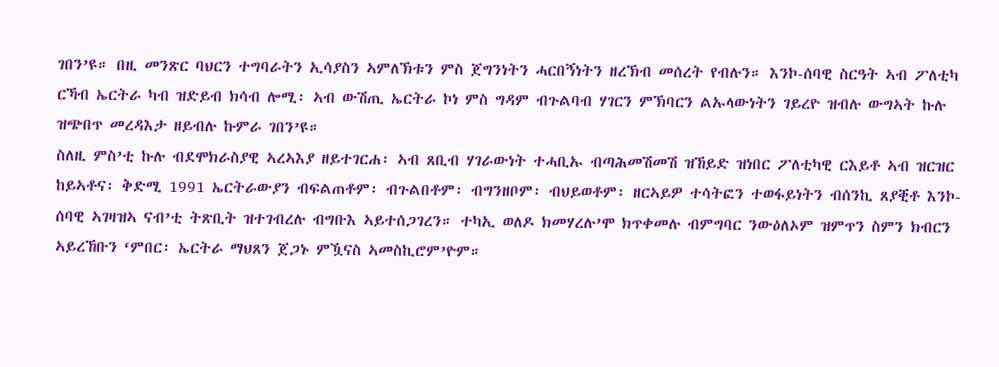ገበን’ዩ። በዚ መንጽር ባህርን ተግባራትን ኢሳያስን ኣምለኽቱን ምስ ጀግንነትን ሓርበኝነትን ዘረኽብ መሰረት የብሉን። እንኮ-ሰባዊ ስርዓት ኣብ ፖለቲካ ርኻብ ኤርትራ ካብ ዝድይብ ክሳብ ሎሚ፡ ኣብ ውሽጢ ኤርትራ ኮነ ምስ ግዳም ብጉልባብ ሃገርን ምኽባርን ልኡላውነትን ገይረዮ ዝብሉ ውግኣት ኩሉ ዝጭበጥ መረዳእታ ዘይብሉ ኩምራ ገበን’ዩ።
ስለዚ ምስ’ቲ ኩሉ ብደሞክራስያዊ ኣረኣእያ ዘይተገርሐ፡ ኣብ ጸቢብ ሃገራውነት ተሓቢኡ ብጣሕመሽመሽ ዝኸይድ ዝነበር ፖለቲካዊ ርእይቶ ኣብ ዝርዝር ከይኣቶና፡ ቅድሚ 1991 ኤርትራውያን ብፍልጠቶም፡ ብጉልበቶም፡ ብግንዘቦም፡ ብህይወቶም፡ ዘርኣይዎ ተሳትፎን ተወፋይነትን ብሰንኪ ጸያቒቶ እንኮ-ሰባዊ ኣገዛዝኣ ናብ’ቲ ትጽቢት ዝተገብረሉ ብግቡእ ኣይተሰጋገረን። ተካኢ ወለዶ ክመሃረሉ’ሞ ክጥቀመሉ ብምግባር ንውዕለኦም ዝምጥን ስምን ክብርን ኣይረኸቡን ‘ምበር፡ ኤርትራ ማህጸን ጀጋኑ ምዃናስ ኣመስኪሮም’ዮም።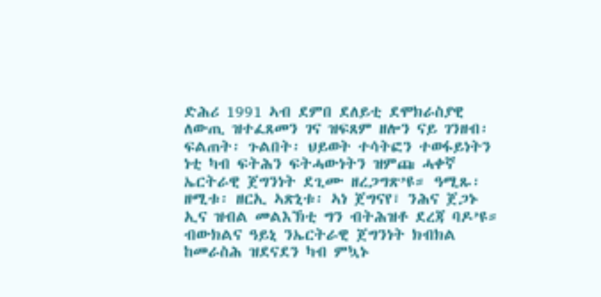ድሕሪ 1991 ኣብ ደምበ ደለይቲ ደሞክራስያዊ ለውጢ ዝተፈጸመን ገና ዝፍጸም ዘሎን ናይ ገንዘብ፡ ፍልጠት፡ ጉልበት፡ ህይወት ተሳትፎን ተወፋይነትን ነቲ ካብ ፍትሕን ፍትሓውነትን ዝምጩ ሓቀኛ ኤርትራዊ ጀግንነት ደጊሙ ዘረጋግጽ’ዩ። ዓሚጹ፡ ዘሚቱ፡ ዘርኢ ኣጽኒቱ፡ ኣነ ጀግናየ፣ ንሕና ጀጋኑ ኢና ዝብል መልእኽቲ ግን ብትሕዝቶ ደረጃ ባዶ’ዩ። ብውክልና ዓይኒ ንኤርትራዊ ጀግንነት ክብክል ከመራስሕ ዝደናደን ካብ ምኳኑ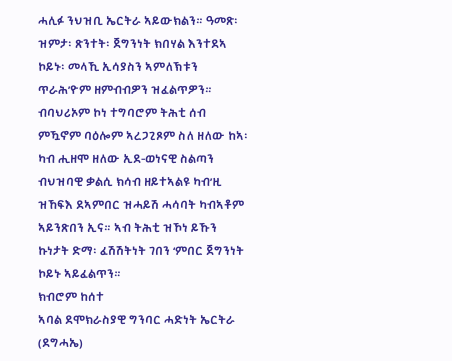ሓሊፉ ንህዝቢ ኤርትራ ኣይውክልን። ዓመጽ፡ ዝምታ፡ ጽንተት፡ ጀግንነት ክበሃል እንተደኣ ኮይኑ፡ መላኺ ኢሳያስን ኣምለኽቱን ጥራሕ’ዮም ዘምብብዎን ዝፈልጥዎን። ብባህሪኦም ኮነ ተግባሮም ትሕቲ ሰብ ምዃኖም ባዕሎም ኣረጋጊጾም ስለ ዘለው ከኣ፡ ካብ ሒዘሞ ዘለው ኢደ-ወነናዊ ስልጣን ብህዝባዊ ቃልሲ ክሳብ ዘይተኣልዩ ካብ’ዚ ዝኸፍእ ደኣምበር ዝሓይሽ ሓሳባት ካብኣቶም ኣይንጽበን ኢና። ኣብ ትሕቲ ዝኾነ ይኹን ኩነታት ድማ፡ ፈሽሽትነት ገበን ‘ምበር ጀግንነት ኮይኑ ኣይፈልጥን።
ክብሮም ከሰተ
ኣባል ደሞክራስያዊ ግንባር ሓድነት ኤርትራ (ደግሓኤ)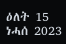ዕለት 15 ነሓሰ 2023